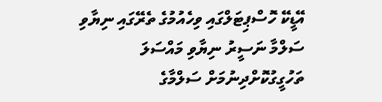އޭޑީކޭ ހޮސްޕިޓަލްގައި ވިހެއުމުގެ ތެރޭގައި ނިޔާވި ސަލްމާ ނަސީރު ނިޔާވި މައްސަލަ ތަހުގީގުކޮށްދިނުމަށް ސަލްމާގެ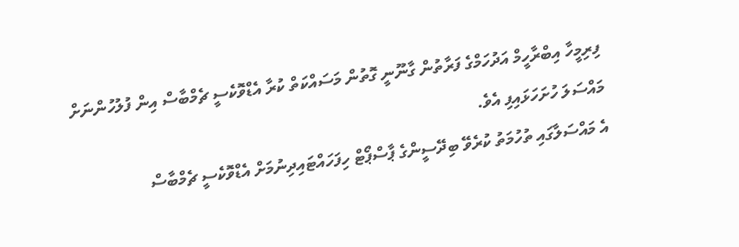ފިރިމީހާ އިބްރާހީމް އަދުހަމްގެ ފަރާތުން ގާނޫނީ ގޮތުން މަސައްކަތް ކުރާ އެޑްވޮކެސީ ޗެމްބާސް އިން ފުލުހުންނަށް މައްސަލަ ހުށަހަޅައިފި އެވެ.
އެ މައްސަލާގައި ތުހުމަތު ކުރެވޭ ބިދޭސީންގެ ޕާސްޕޯޓް ހިފަހައްޓައިދިނުމަށް އެޑްވޮކެސީ ޗެމްބާސް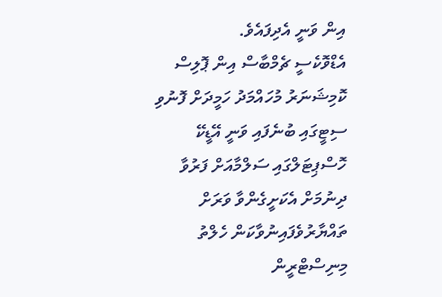އިން ވަނީ އެދިފައެވެ.
އެޑްވޮކެސީ ޗެމްބާސް އިން ޕޮލިސް ކޮމިޝަނަރު މުހައްމަދު ހަމީދަށް ފޮނުވި ސިޓީގައި ބުނެފައި ވަނީ އޭޑީކޭ ހޮސްޕިޓަލްގައި ސަލްމާއަށް ފަރުވާ ދިނުމަށް އެކަށީގެންވާ ވަރަށް ތައްޔާރުވެފައިނުވާކަން ހެލްތު މިނިސްޓްރީން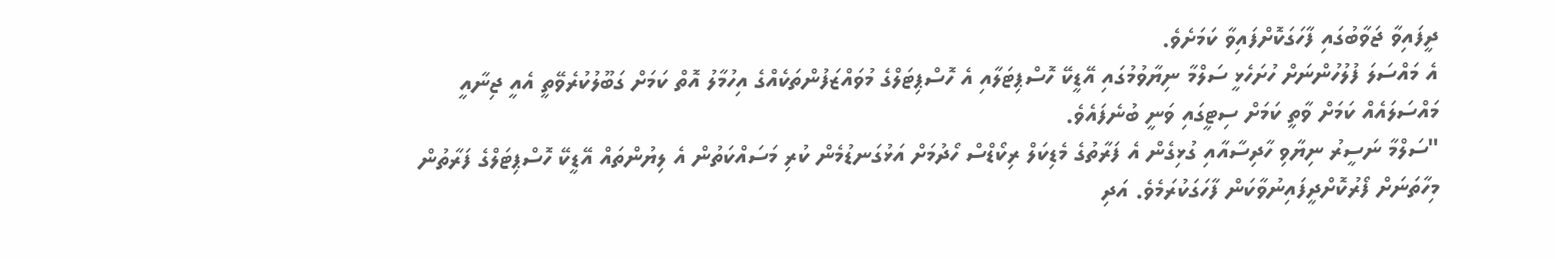ދީފައިވާ ޖަވާބުގައި ފާހަގަކޮށްފައިވާ ކަމަށެވެ.
އެ މައްސަލަ ފުލުހުންނަށް ހުށަހެޅީ ސަލްމާ ނިޔާވުމުގައި އޭޑީކޭ ހޮސްޕިޓަލާއި އެ ހޮސްޕިޓަލްގެ މުވައްޒަފުންތަކެއްގެ އިހުމާލު އޮތް ކަމަށް ގަބޫލުކުރެވޭތީ އެއީ ޖިނާއީ މައްސަލައެއް ކަމަށް ވާތީ ކަމަށް ސިޓީގައި ވަނީ ބުނެފައެވެ.
"ސަލްމާ ނަސީރު ނިޔާވި ހާދިސާއާއި ގުޅިގެން އެ ފަރާތުގެ މެޑިކަލް ރިކޯޑްސް ހޯދުމަށް އަޅުގަނޑުމެން ކުރި މަސައްކަތުން އެ ލިޔުންތައް އޭޑީކޭ ހޮސްޕިޓަލްގެ ފަރާތުން މިހާތަނަށް ފޯރުކޮށްދީފައިނުވާކަން ފާހަގަކުރަމެވެ. އަދި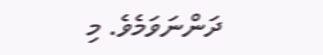ދަންނަވަމެވެ. މި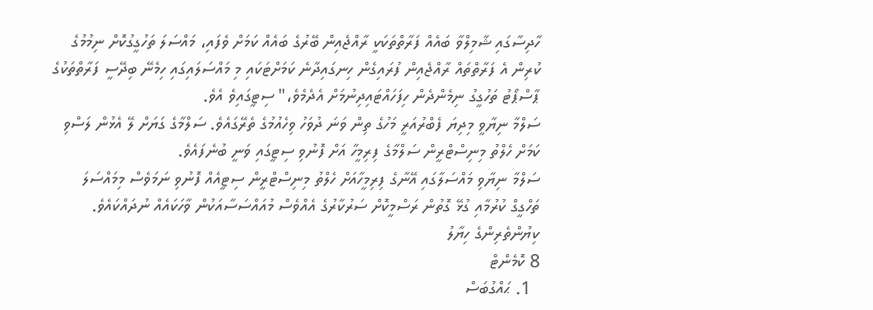ހާދިސާގައި ޝާމިލްވާ ބައެއް ފަރާތްތަކަކީ ރާއްޖެއިން ބޭރުގެ ބައެއް ކަމަށް ވެފައި، މައްސަލަ ތަހުގީގުކޮށް ނިމުމުގެ ކުރިން އެ ފަރާތްތައް ރާއްޖެއިން ފުރައިގެން ހިނގައިދާނެ ކަމަށްޓަކައި މި މައްސަލައިގައި ހިމެނޭ ބިދޭސީ ފަރާތްތަކުގެ ޕާސްޕޯޓު ތަހުގީގު ނިމެންދެން ހިފަހައްޓައިދިނުމަށް އެދެމެވެ،" ސިޓީގައިވެ އެވެ.
ސަލްމާ ނިޔާވީ މިދިޔަ ފެބްރުއަރީ މަހުގެ ތިން ވަނަ ދުވަހު ވިހެއުމުގެ ތެރޭގައެވެ. ސަލްމާގެ ގަޔަށް ލޭ އެޅުން ލަސްވި ކަމަށް ހެލްތު މިނިސްޓްރީން ސަލްމާގެ ފިރިމީހާ އަށް ފޮނުވި ސިޓީގައި ވަނީ ބުނެފައެވެ.
ސަލްމާ ނިޔާވި މައްސަލާގައި އޭނާގެ ފިރިމީހާއަށް ހެލްތު މިނިސްޓްރީން ސިޓީއެއް ފޮނުވި ނަމަވެސް މިމައްސަލަ ތަހްގީގް ކުރުމާއި ގުޅޭ ގޮތުން ރަސްމީކޮށް ސަރުކާރުގެ އެއްވެސް މުއައްސަސާއަކުން ވާހަކައެއް ނުދައްކައެވެ.
ކިޔުންތެރިންގެ ހިޔާލު
8 ކޮމެންޓް
  1. ޙައްގުބަސް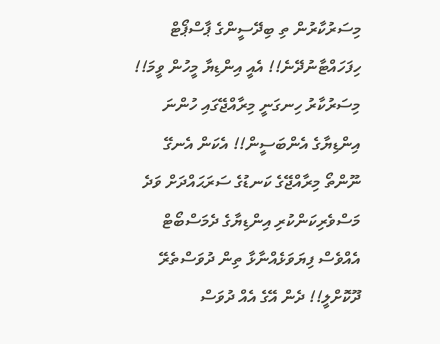މިސަރުކާރުން ތި ބިދޭސީންގެ ޕާސްޕޯޓް ހިފަހައްޓާނުދޭނެ!! އެއީ އިންޑިޔާ މީހުން ވީމަ!! މިސަރުކާރު ހިނގަނީ މިރާއްޖޭގައި ހުންނަ އިންޑިޔާގެ އެންބަސީން!! އެކަން އެނގޭ ނޫންތޯ މިރާއްޖޭގެ ކަނޑުގެ ސަރަޙައްދަށް ވަދެ މަސްވެރިކަންކުރި އިންޑިޔާގެ ދެމަސްބޯޓް އެއްވެސް ފިޔަވަޅެއްނާޅާ ތިން ދުވަސްތެރޭ ދޫކޮށްލީ!! ދެން އޭގެ އެއް ދުވަސް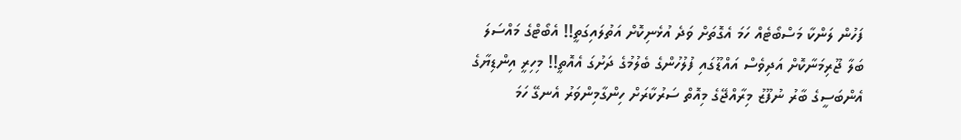ފަހުން ލަންކާ މަސްބޯޓެއް ހަމަ އެގޮތަށް ވަދެ އުޅެނިކޮށް އަތުލައިގަތީ!! އެބޯޓްގެ މައްސަލަ ބަލާ ޖޫރިމަނާކޮށް އަދިވެސް އައްޑޫގައި ފުލުހުންގެ ބެލުމުގެ ދަށުގަ އެއޮތީ!! މިހިރީ އިންޑިޔާގެ އެންބަސީގެ ބާރު ނުފޫޒު މިރާއްޖޭގެ މިއޮތް ސަރުކާރަށް ހިންގާމިންވަރު އެނގޭ ހަމަ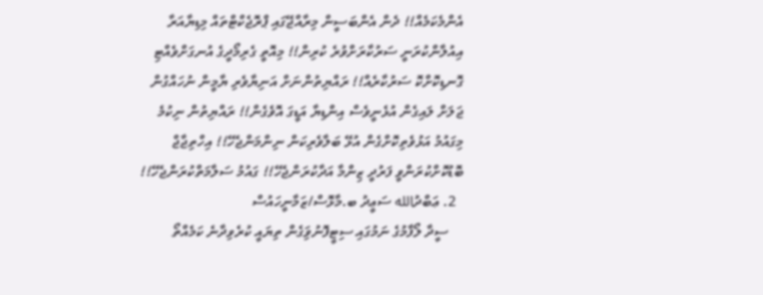އެންމެކަމެއް!! ދެން އެންބަސީން މިރާއްޖޭގައި ޕްރޮޖެކްޓްތައް މިޑިޔާއަރާ އިއުލާންކުރަނީ ސަރުކާރަށްވުރެ ކުރިން!! މިއޮތީ ގެރިމޯދީގެ އުނގަށްވެއްޓި ގޮނޑިކޮށްކޮ ސަރުކާރެއް!! ރައްޔިތުންނަށް އަނިޔާވެރި ޔާމީން ނުހައްގުން ޖަލަށް ލައިގެން އުޅެނީވެސް އިންޑިޔާ އަޑީގަ އޮވެގެން!! ރައްޔިތުން ނިކުމެ މިގައުމު އަޅުވެތިކޮށްގެން އުޅޭ ބަލާވެރިކަން ނިންމަންޖެހޭ!! އިހްތިޖާޖް ބޮޑުކޮށްކުރަންވީ ފަރުދީ ޒިންމާ އަދާކުރަންޖެހޭ!! ގައުމު ސަލާމަތްކުރަންޖެހޭ!!
  2. ޢަބްދުالله ސަޢީދު ބ.މާޅޮސް/ޒަމާނީހައުސް
    ސީދާ ލޯފާމުގެ ނަމުގައި ސިޓީފޮނުވަިގެން ތިޔައީ ކުރެވިދާނެ ކަމެއްތޯ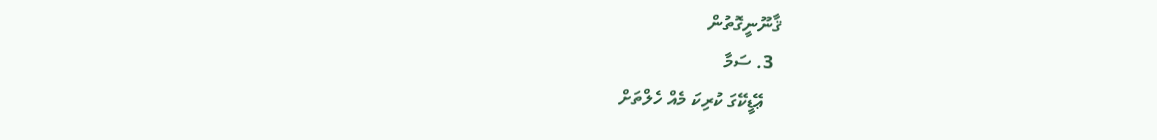ޤާނޫނީގޮތުން
  3. ސަމާ
    ޢޭޑީކޭގަ ކުރިކަ މެއް ހެލްތަށް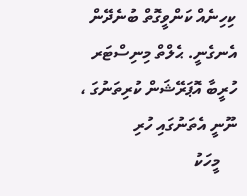ކިހިނެއް ކަންވީގޮތް ބުނެދޭން އެނގެނީ. ޙެލްތް މިނިސްޓަރ ހުރީބާ އޮޕަރޭޝަން ކުރިތަނުގަ ، ނޫނީ އެތަނުގައި ހުރި
    މީހަކު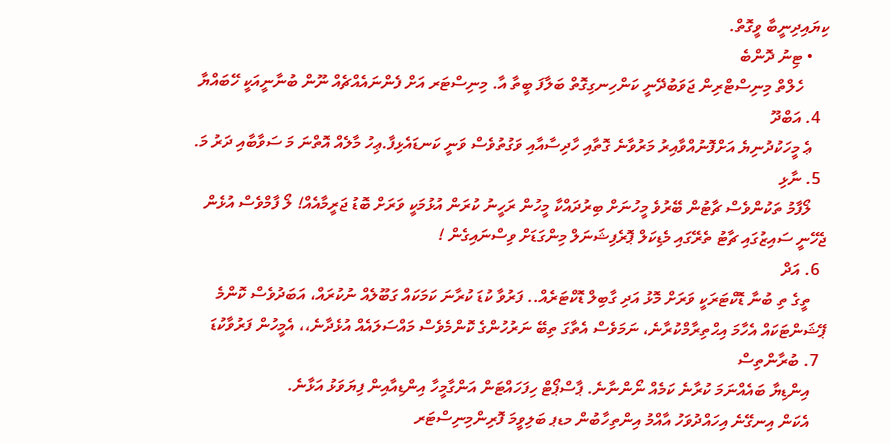ކިޔައިދިނީބާ ވީގޮތް.
    • ޓިނު ދޮންބެ
      ހެލްތް މިނިސްޓްރިން ޖަވަބުދޭނީ ކަންހިނގިގޮތް ބަލާފަ ބީތާ އާ. މިނިސްޓަރ އަށް ފެންނައެއްޗެއް ނޫން ބުނާނީއަކީ ހޭބައްޔާ
  4. އަބްދޫ
    ޢެ މީހަކުދުނިޔެ އަށްފޮނުއްވާއިރު މަރުވާނެ ގޮތާއި ހާދިސާއާއި ވަގުތުވެސް ވަނީ ކަނޑައެޅިފާ.ޢިހު މާލެއް އޮތްނަ މަ ސަވާބާއި ދަރު މަ.
  5. ނާޅި
    ލޯފާމު ތަކުންވެސް ޗާޓުން ބޭރުވެ މީހުނަށް ބިރުދައްކާ މީހުން ރަހީނު ކުރަން އުޅުމަކީ ވަރަށް ބޮޑު ޖަރީމާއެއް! ލޯ ފާމްވެސް އުޅެން ޖެހޭނީ ސައިޒުގައި ޗާޓު ތެރޭގައި މެޑިކަލް ޕޮރެފިޝަނަލް މިންގަޑަށް ވިސްނައިގެން !
  6. އަދް
    ތީގެ ތި ބުނާ ޑޮކްޓަރަކީ ވަރަށް މޮޅު އަދި ގާބިލް ޑޮކްޓަރެއް.. ފަރުވާ ކުޑަ ކުރާނަ ކަމަކައް ގަބޫލެއް ނުކުރައް، އަބަދުވެސް ކޮންމެ ޕޭޝަންޓަކައް އެހާމަ އިޙްތިރާމްކުރާނެ، ނަމަވެސް އެތާގަ ތިބޭ ނަރުހުންގެ ކޮންމެވެސް މައްސަލައެއް އުޅެދާނެ،، އެމީހުން ފަރުވާކުޑަ
  7. ބުރާންތިސް
    އިންޑިޔާ ބައެއްނަމަ ކުރާނެ ކަމެއް ނޯންނާނެ. ޕާސްޕޯޓް ހިފަހައްޓަން އަންގާމީހާ އިންޑިއާއިން ފިޔަވަޅު އަޅާނެ.
    އެކަން އިނގޭނެ އިހައްދުވަހު އާއްމު އިންތިހާބުން މޑޕ ބަލިވީމަ ފޮރިންމިނިސްޓަރ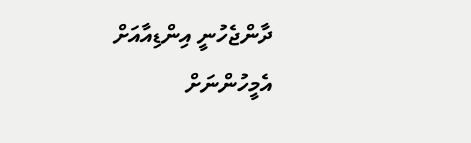ދާންޖެހުނީ އިންޑިއާއަށް އެމީހުންނަށް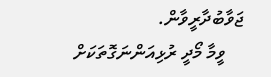ޖަވާބުދާރީވާން.
    ވީމާ މޯދީ ރުޅިއަންނަގޮތަކަށް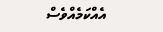އެއްކަމެއްވެސް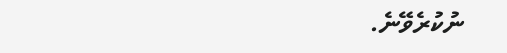ނުކުރެވޭނެ.